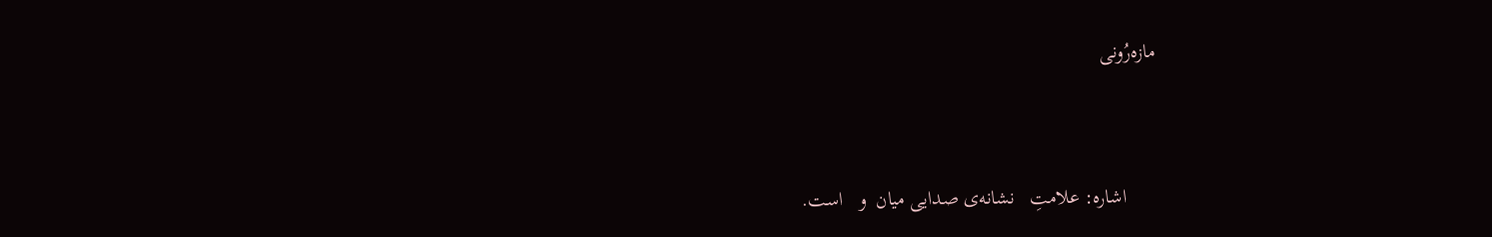مازه‌رُونی



      اشاره: علامتِ   نشانه‌ی صدایی میان  و   است.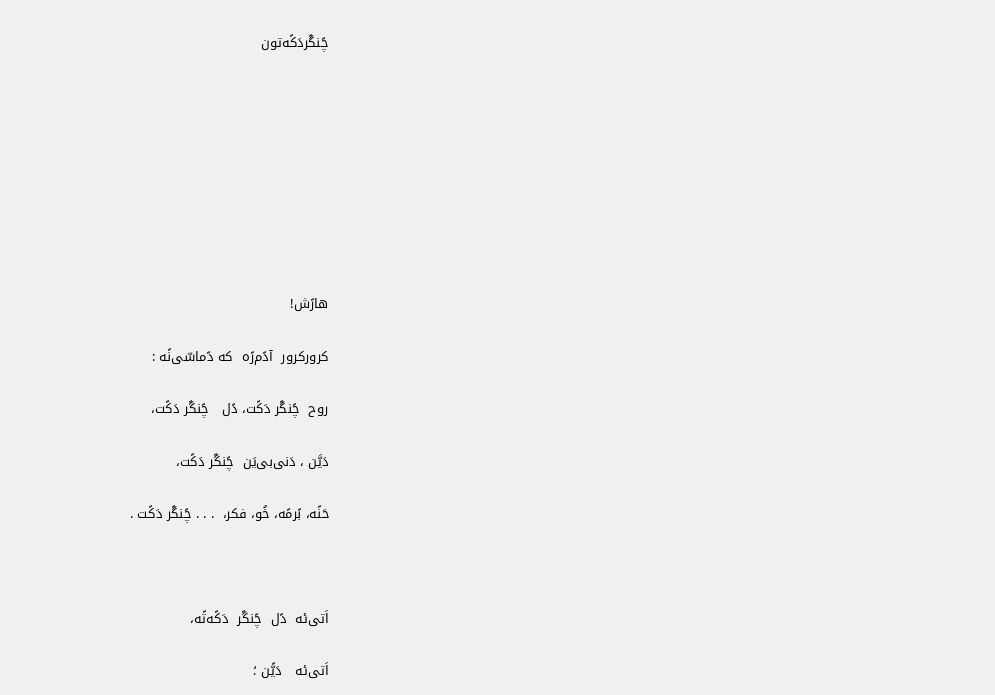چًنگًر‌دَکًه‌تون









هارًش!

کرورکرور  آدًم‌رًه  که دًماسّی‌نًه :

روح  چًنگًر دَکًت، دًل   چًنگًر دَکًت،

دَیَّن ، دَنی‌بی‌یَن  چًنگًر دَکًت،

حَنًه، بًرمًه، خُو، فکر،  . . . چًنگًر دَکًت .



اَتی‌ئه  دًل  چًنگًر  دَکًه‌تًه،

اَتی‌ئه   دَیًّن ؛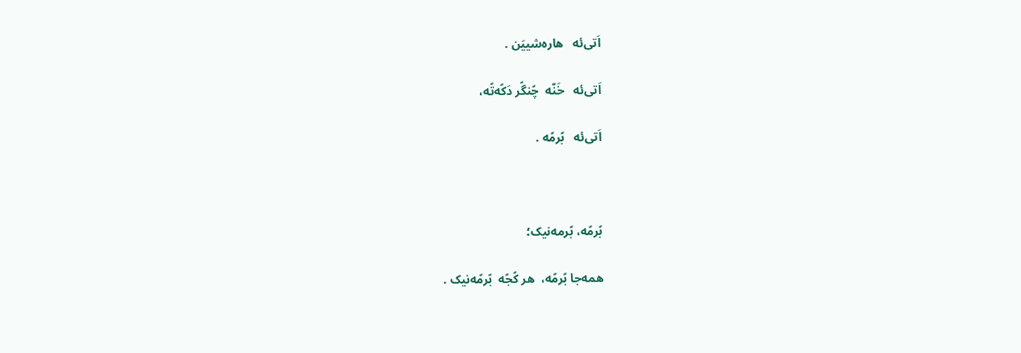اَتی‌ئه   هاره‌شییَن .

اَتی‌ئه   خَنّه  چًنگًر دَکًه‌تًه،

اَتی‌ئه   بًرمًه .



بًرمًه، بًرمه‌نیک؛

همه‌جا بًرمًه،  هر‌ کًجًه  بًرمًه‌نیک .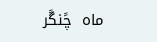ماه  چًنگًر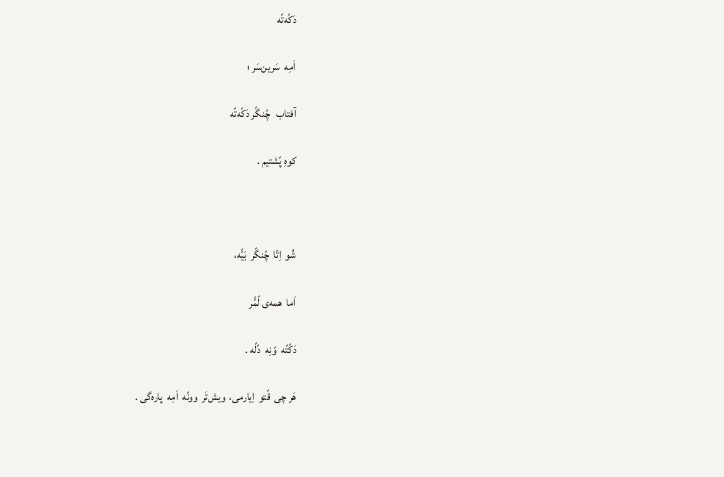دَکًه‌تًه

اَمِه  سَرین‌سَر ؛

آفتاب   چًنگًر دَکًه‌تًه

کوهِ پًشتیم .



شُو  اِتّا  چًنگًر  بَیًّه،

اَما  همه‌ی لًمًّر

دَکًتًه  وًنِه  دًلًه .

هَر چی  قًتو  اِیارمی،  ویش‌تَر  وونًه  اَمِه  پاره‌گی .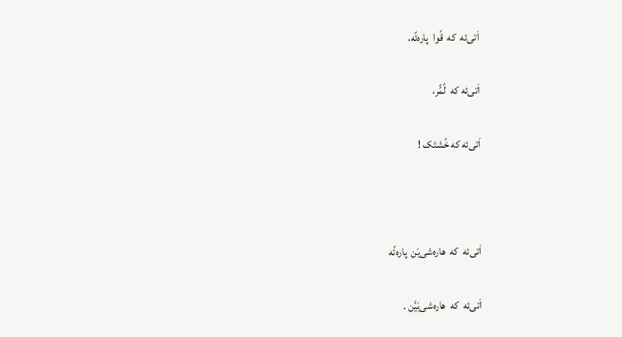اَتی‌ئه  که  قًوا  پاره‌ئًه،

اَتی‌ئه که  لًمًّر،

اَتی‌ئه که خًشتَک !



اَتی‌ئه  که  هاره‌شی‌یَن  پاره‌ئًه

اَتی‌ئه  که  هاره‌شی‌بَیَّن .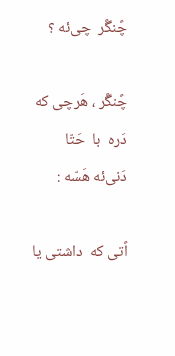چًنگًر  چی‌ئه ؟

چًنگًر ، هَرچی که دَره  با  حَتّا   دَنی‌ئه هَسّه :

اًتی که  داشتی یا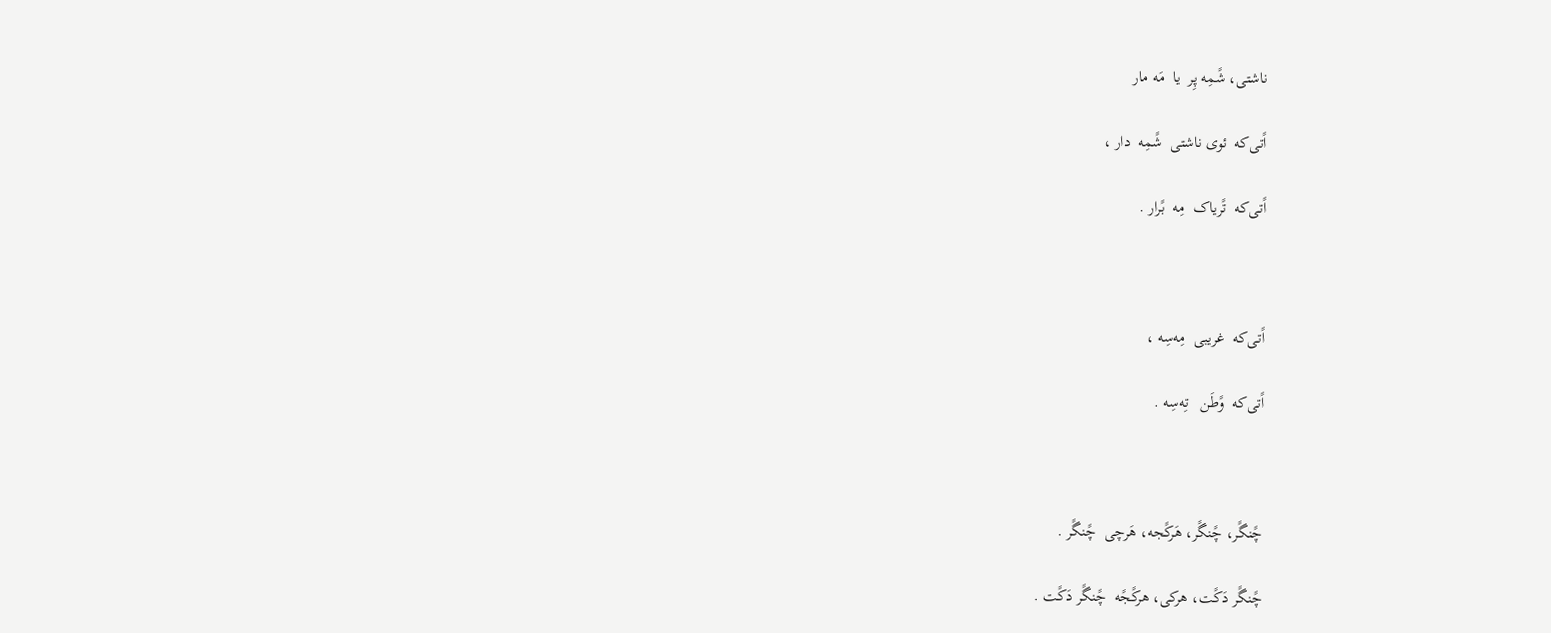ناشتی، شًمِه پِر  یا  مَه مار

اًتی‌که  ئوی ناشتی  شًمِه  دار ،

اًتی‌که  تًریاک  مِه  بًرار .



اًتی‌که  غریبی  مِه‌سِه ،

اًتی‌که  وًطَن   تِه‌سِه .



چًنگًر، چًنگًر، هَرکًجه، هَرچی  چًنگًر .

چًنگًر دَکًت، هرکی، هرکًجًه  چًنگًر دَکًت .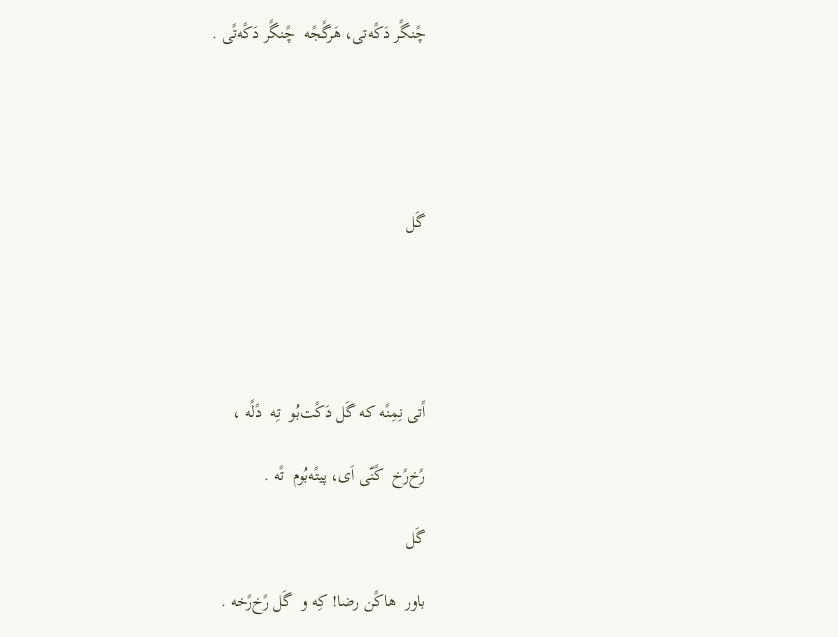چًنگًر دَکًه‌تی، هَرگًجًه  چًنگًر دَکًه‌تًی .





گَل





اًتی نِمِنًه که گَل دَکًت‌بُو  تِه  دًلًه ،

رًخ‌رًخ  کًنّی اَی، پیتًه‌بُوم  تًه .

گَل

باور  هاکًن رضا! کِه و  گَل رًخ‌رًخه .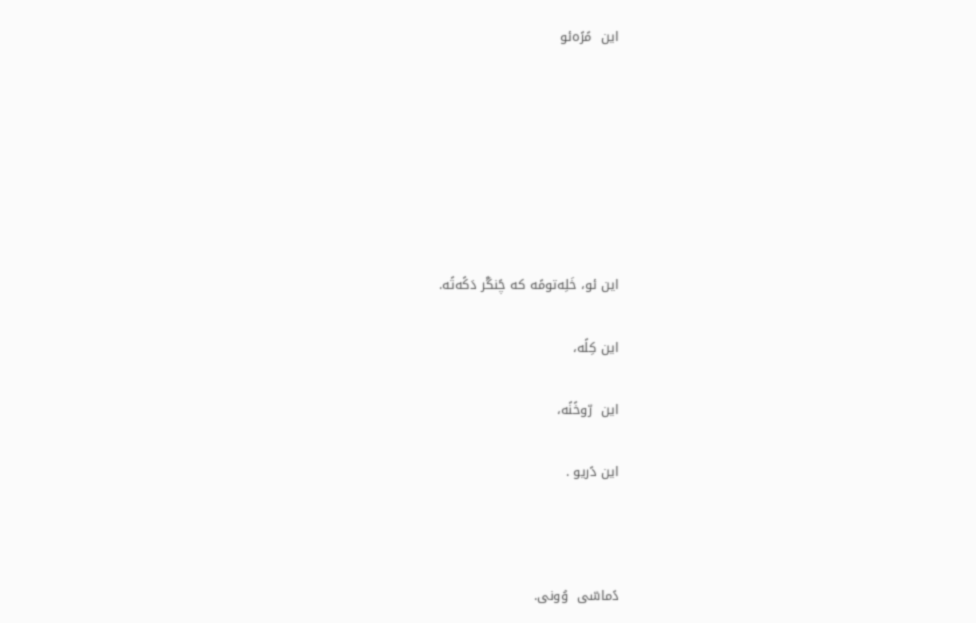این  مًرًه‌ئو







این ئو، خَلِه‌تومًه که چًنگًر دَکًه‌تًه.

این کِلًه،

این  رّوخًنًه،

این دًریو .



دًماسّی  وُونی.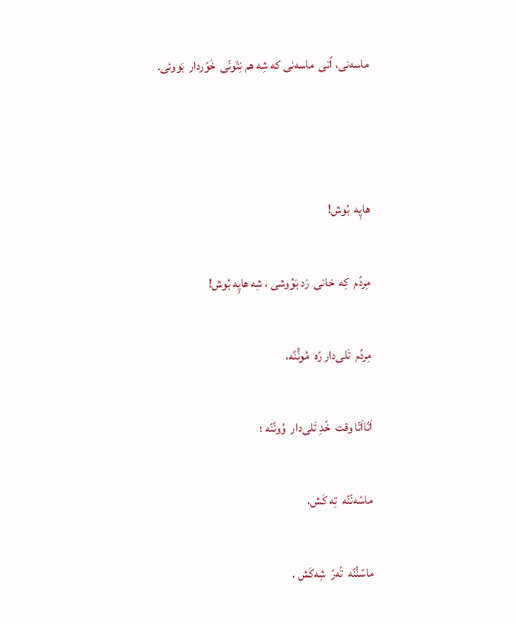ماسه‌نی، اًتی  ماسه‌نی که شِه هم نِتّونّی  خَوًردار  بَووئی.



هاپِه  بُوش!

مِردًم  کِه  خانی  رَد بَوُوشی ، شِه هاپِه بُوش!

مِردًم  تَلی‌دار رًه  مُونًّنًه،

اَتّااَتّا وقت  خًدِ تَلی‌دار  وُونًنًه ؛

ماسًه‌نًنًه  تِه کَش،

ماسًنًّنًه  تًه‌رً  شِه‌کَش .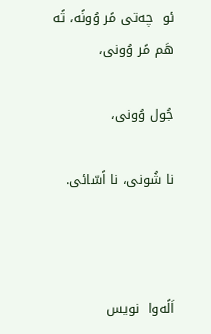ئو  چه‌تی مًر وُونًه، تًه هَم مًر وُونی،

جُول وُونی،

نا شُونی، نا اًسّائی.



اَلًه‌وا  نویس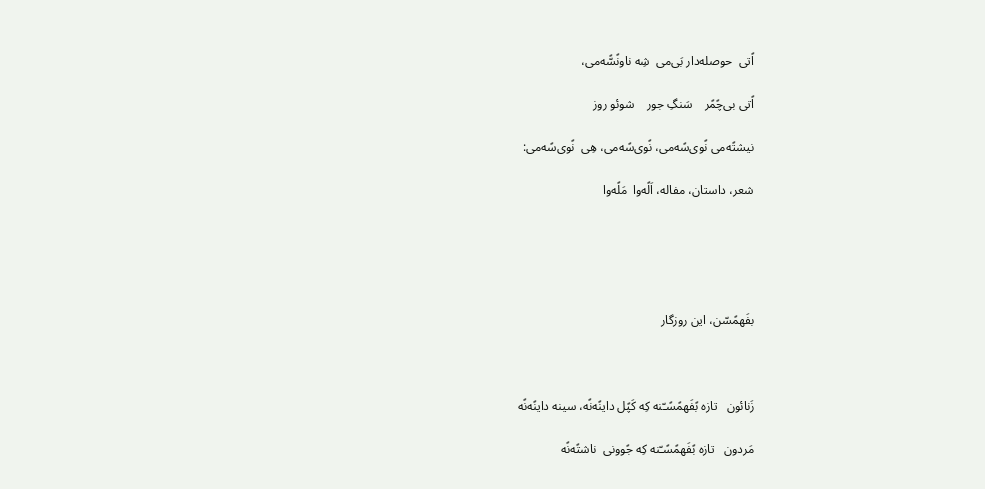اًتی  حوصله‌دار بَی‌می  شِه ناونًسًّه‌می،

اًتی بی‌چًمًر    سَنگِ جور    شوئو روز

نیشتًه‌می نًوی‌سًه‌می، نًوی‌سًه‌می، هِی  نًوی‌سًه‌می:

شعر، داستان، مفاله، اَلًه‌وا  مَلًه‌وا





بفَهمًسّن، این روزگار



زَنائون   تازه بًفَهمًسًـّنه کِه کَپًل داینًه‌نًه، سینه داینًه‌نًه

مَردون   تازه بًفَهمًسًـّنه کِه جًوونی  ناشتًه‌نًه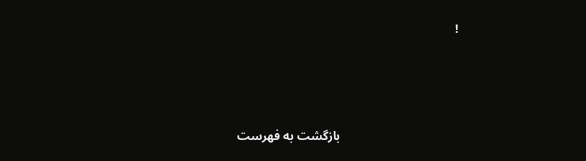!



                                      بازگشت به فهرست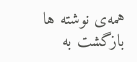همه‌ی نوشته ها                        بازگشت به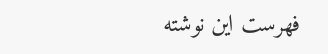فهرست این نوشته